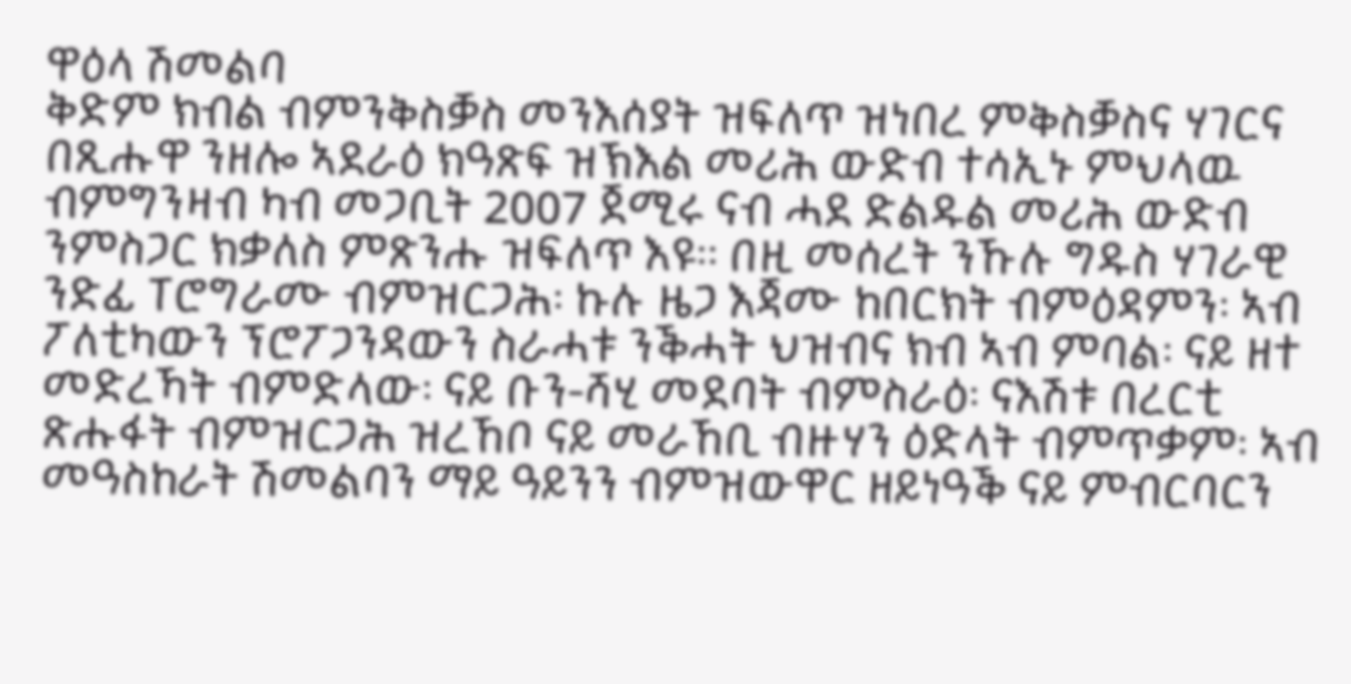ዋዕላ ሽመልባ
ቅድም ክብል ብምንቅስቓስ መንእሰያት ዝፍለጥ ዝነበረ ምቅስቓስና ሃገርና በጺሑዋ ንዘሎ ኣደራዕ ክዓጽፍ ዝኽእል መሪሕ ውድብ ተሳኢኑ ምህላዉ ብምግንዛብ ካብ መጋቢት 2007 ጀሚሩ ናብ ሓደ ድልዱል መሪሕ ውድብ ንምስጋር ክቃለስ ምጽንሑ ዝፍለጥ እዩ፡፡ በዚ መሰረት ንኹሉ ግዱስ ሃገራዊ ንድፊ ፐሮግራሙ ብምዝርጋሕ፡ ኩሉ ዜጋ እጃሙ ከበርክት ብምዕዳምን፡ ኣብ ፖለቲካውን ፕሮፖጋንዳውን ስራሓቱ ንቕሓት ህዝብና ክብ ኣብ ምባል፡ ናይ ዘተ መድረኻት ብምድላው፡ ናይ ቡን-ሻሂ መደባት ብምስራዕ፡ ናእሽቱ በረርቲ ጽሑፋት ብምዝርጋሕ ዝረኸቦ ናይ መራኸቢ ብዙሃን ዕድላት ብምጥቃም፡ ኣብ መዓስከራት ሽመልባን ማይ ዓይንን ብምዝውዋር ዘይነዓቕ ናይ ምብርባርን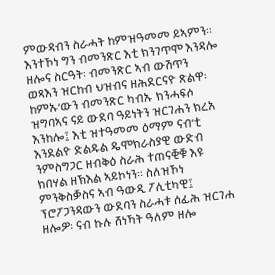ምውዳብን ስራሓት ከምዝዓመመ ይኣምን፡፡ እንተኾነ ግን ብመንጽር እቲ ክንገጥሞ እንዳሎ ዘሎና ስርዓት፡ ብመንጽር ኣብ ውሽጥን ወጻእን ዝርከብ ህዝብና ዘሕደርናዮ ጽልዋ፡ ከምኡ’ውን ብመንጽር ካብኡ ክንሓፍሶ ዝግባኣና ናይ ውደባ ዓይነትን ዝርገሐን ክረአ እንከሎ፤ እቲ ዝተዓመመ ዕማም ናብ’ቲ እንደልዮ ድልዱል ዴሞክራስያዊ ውድብ ንምስግጋር ዘብቅዕ ስራሕ ተጠናቒቑ እዩ ክበሃል ዘኽእል ኣይኮነን፡፡ ስለዝኾነ ምንቅስቓስና ኣብ ዓውዲ ፖሊቲካዊ፤ ፕሮፖጋንዳውን ውደባን ስራሓቱ ሰፊሕ ዝርገሐ ዘሎዎ፡ ናብ ኩሉ ሸነኻት ዓለም ዘሎ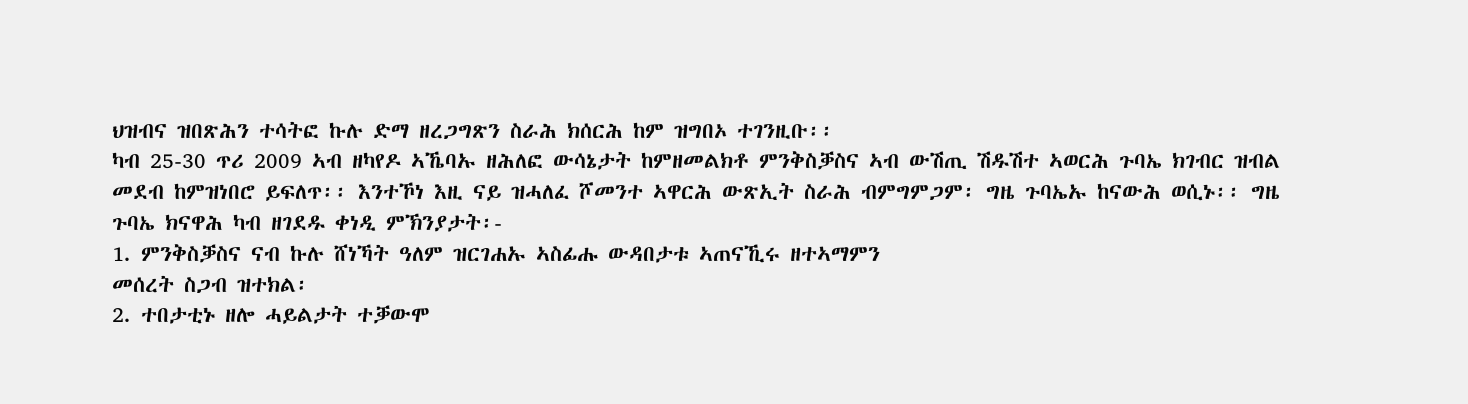ህዝብና ዝበጽሕን ተሳትፎ ኩሉ ድማ ዘረጋግጽን ስራሕ ክሰርሕ ከም ዝግበኦ ተገንዚቡ፡፡
ካብ 25-30 ጥሪ 2009 ኣብ ዘካየዶ ኣኼባኡ ዘሕለፎ ውሳኔታት ከምዘመልክቶ ምንቅስቓስና ኣብ ውሽጢ ሽዱሽተ ኣወርሕ ጉባኤ ክገብር ዝብል መደብ ከምዝነበሮ ይፍለጥ፡፡ እንተኾነ እዚ ናይ ዝሓለፈ ሾመንተ ኣዋርሕ ውጽኢት ስራሕ ብምግምጋም፡ ግዜ ጉባኤኡ ከናውሕ ወሲኑ፡፡ ግዜ ጉባኤ ክናዋሕ ካብ ዘገደዱ ቀነዲ ምኽንያታት፡-
1. ምንቅስቓስና ናብ ኩሉ ሸነኻት ዓለም ዝርገሐኡ ኣስፊሑ ውዳበታቱ ኣጠናኺሩ ዘተኣማምን
መሰረት ስጋብ ዝተክል፡
2. ተበታቲኑ ዘሎ ሓይልታት ተቓውሞ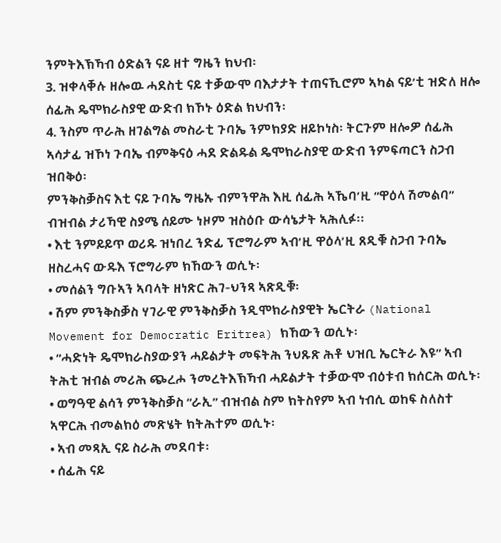ንምትእኽኻብ ዕድልን ናይ ዘተ ግዜን ክህብ፡
3. ዝቀላቐሉ ዘሎዉ ሓደስቲ ናይ ተቓውሞ ባእታታት ተጠናኺሮም ኣካል ናይ’ቲ ዝድለ ዘሎ ሰፊሕ ዴሞክራስያዊ ውድብ ክኾኑ ዕድል ክህብን፡
4. ንስም ጥራሕ ዘገልግል መስራቲ ጉባኤ ንምክያድ ዘይኮነስ፡ ትርጉም ዘሎዎ ሰፊሕ ኣሳታፊ ዝኾነ ጉባኤ ብምቅናዕ ሓደ ድልዱል ዴሞክራስያዊ ውድብ ንምፍጣርን ስጋብ ዝበቅዕ፡
ምንቅስቓስና እቲ ናይ ጉባኤ ግዜኡ ብምንዋሕ እዚ ሰፊሕ ኣኼባ’ዚ “ዋዕላ ሽመልባ” ብዝብል ታሪኻዊ ስያሜ ሰይሙ ነዞም ዝስዕቡ ውሳኔታት ኣሕሊፉ፡፡
• እቲ ንምይይጥ ወሪዱ ዝነበረ ንድፊ ፕሮግራም ኣብ’ዚ ዋዕላ’ዚ ጸዲቑ ስጋብ ጉባኤ ዘስረሓና ውዱእ ፕሮግራም ክኸውን ወሲኑ፡
• መሰልን ግቡኣን ኣባላት ዘነጽር ሕገ-ህንጻ ኣጽዲቑ፡
• ሽም ምንቅስቓስ ሃገራዊ ምንቅስቓስ ንዲሞክራስያዊት ኤርትራ (National Movement for Democratic Eritrea) ክኸውን ወሲኑ፡
• “ሓድነት ዴሞክራስያውያን ሓይልታት መፍትሕ ንህጹጽ ሕቶ ህዝቢ ኤርትራ እዩ” ኣብ ትሕቲ ዝብል መሪሕ ጭረሖ ንመረትእኽኻብ ሓይልታት ተቓውሞ ብዕቱብ ክሰርሕ ወሲኑ፡
• ወግዓዊ ልሳን ምንቅስቓስ “ራኢ” ብዝብል ስም ክትስየም ኣብ ነብሲ ወከፍ ስለስተ ኣዋርሕ ብመልክዕ መጽሄት ክትሕተም ወሲኑ፡
• ኣብ መጻኢ ናይ ስራሕ መደባቱ፡
• ሰፊሕ ናይ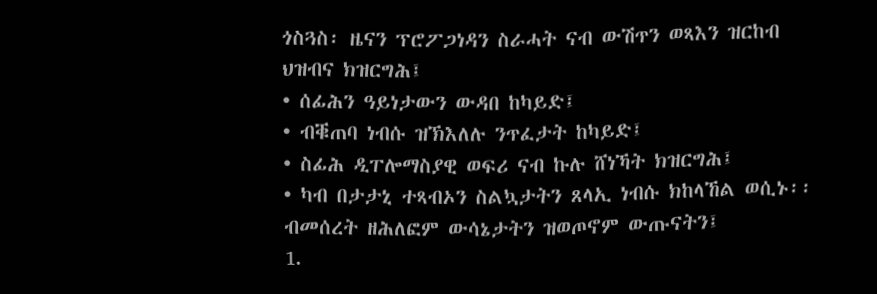ጎስጓስ፡ ዜናን ፕሮፖጋነዳን ስራሓት ናብ ውሽጥን ወጻእን ዝርከብ ህዝብና ክዝርግሕ፤
• ሰፊሕን ዓይነታውን ውዳበ ከካይድ፤
• ብቑጠባ ነብሱ ዝኽእለሉ ንጥፈታት ከካይድ፤
• ስፊሕ ዲፐሎማስያዊ ወፍሪ ናብ ኩሉ ሸነኻት ክዝርግሕ፤
• ካብ በታታኒ ተጻብኦን ስልኳታትን ጸላኢ ነብሱ ክከላኸል ወሲኑ፡፡
ብመሰረት ዘሕለፎም ውሳኔታትን ዝወጦኖም ውጡናትን፤
1.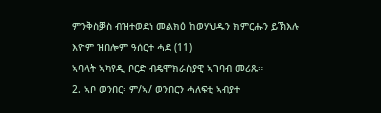ምንቅስቓስ ብዝተወደነ መልክዕ ከወሃህዱን ክምርሑን ይኽእሉ እዮም ዝበሎም ዓሰርተ ሓደ (11)
ኣባላት ኣካየዲ ቦርድ ብዴሞክራስያዊ ኣገባብ መሪጹ።
2. ኣቦ ወንበር፡ ም/ኣ/ ወንበርን ሓለፍቲ ኣብያተ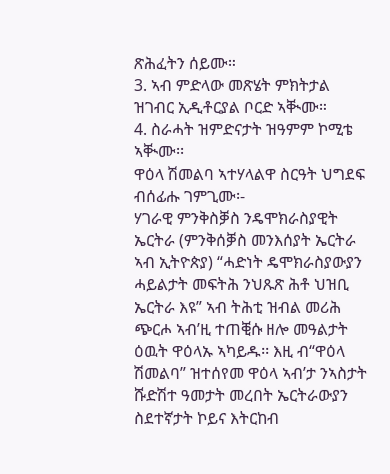ጽሕፈትን ሰይሙ።
3. ኣብ ምድላው መጽሄት ምክትታል ዝገብር ኢዲቶርያል ቦርድ ኣቚሙ።
4. ስራሓት ዝምድናታት ዝዓምም ኮሚቴ ኣቚሙ፡፡
ዋዕላ ሽመልባ ኣተሃላልዋ ስርዓት ህግደፍ ብሰፊሑ ገምጊሙ፡-
ሃገራዊ ምንቅስቓስ ንዴሞክራስያዊት ኤርትራ (ምንቅሰቓስ መንእሰያት ኤርትራ ኣብ ኢትዮጵያ) “ሓድነት ዴሞክራስያውያን ሓይልታት መፍትሕ ንህጹጽ ሕቶ ህዝቢ ኤርትራ እዩ” ኣብ ትሕቲ ዝብል መሪሕ ጭርሖ ኣብ’ዚ ተጠቒሱ ዘሎ መዓልታት ዕዉት ዋዕላኡ ኣካይዱ፡፡ እዚ ብ“ዋዕላ ሽመልባ” ዝተሰየመ ዋዕላ ኣብ’ታ ንኣስታት ሹድሽተ ዓመታት መረበት ኤርትራውያን ስደተኛታት ኮይና እትርከብ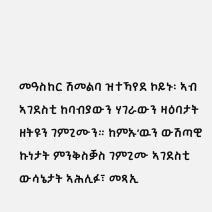መዓስከር ሽመልባ ዝተኻየደ ኮይኑ፡ ኣብ ኣገደስቲ ከባብያውን ሃገራውን ዛዕባታት ዘትዩን ገምጊሙን። ከምኡ’ዉን ውሽጣዊ ኩነታት ምንቅስቓስ ገምጊሙ ኣገደስቲ ውሳኔታት ኣሕሊፉ፣ መጻኢ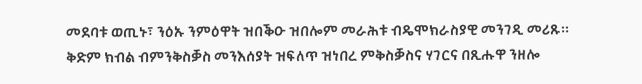መደባቱ ወጢኑ፣ ንዕኡ ንምዕዋት ዝበቕዑ ዝበሎም መራሕቱ ብዴሞክራስያዊ መንገዲ መሪጹ፡፡
ቅድም ክብል ብምንቅስቓስ መንእሰያት ዝፍለጥ ዝነበረ ምቅስቓስና ሃገርና በጺሑዋ ንዘሎ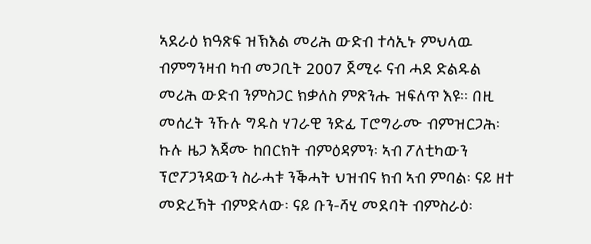ኣደራዕ ክዓጽፍ ዝኽእል መሪሕ ውድብ ተሳኢኑ ምህላዉ ብምግንዛብ ካብ መጋቢት 2007 ጀሚሩ ናብ ሓደ ድልዱል መሪሕ ውድብ ንምስጋር ክቃለስ ምጽንሑ ዝፍለጥ እዩ፡፡ በዚ መሰረት ንኹሉ ግዱስ ሃገራዊ ንድፊ ፐሮግራሙ ብምዝርጋሕ፡ ኩሉ ዜጋ እጃሙ ከበርክት ብምዕዳምን፡ ኣብ ፖለቲካውን ፕሮፖጋንዳውን ስራሓቱ ንቕሓት ህዝብና ክብ ኣብ ምባል፡ ናይ ዘተ መድረኻት ብምድላው፡ ናይ ቡን-ሻሂ መደባት ብምስራዕ፡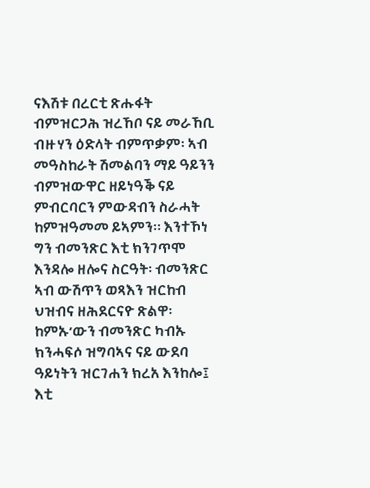ናእሽቱ በረርቲ ጽሑፋት ብምዝርጋሕ ዝረኸቦ ናይ መራኸቢ ብዙሃን ዕድላት ብምጥቃም፡ ኣብ መዓስከራት ሽመልባን ማይ ዓይንን ብምዝውዋር ዘይነዓቕ ናይ ምብርባርን ምውዳብን ስራሓት ከምዝዓመመ ይኣምን፡፡ እንተኾነ ግን ብመንጽር እቲ ክንገጥሞ እንዳሎ ዘሎና ስርዓት፡ ብመንጽር ኣብ ውሽጥን ወጻእን ዝርከብ ህዝብና ዘሕደርናዮ ጽልዋ፡ ከምኡ’ውን ብመንጽር ካብኡ ክንሓፍሶ ዝግባኣና ናይ ውደባ ዓይነትን ዝርገሐን ክረአ እንከሎ፤ እቲ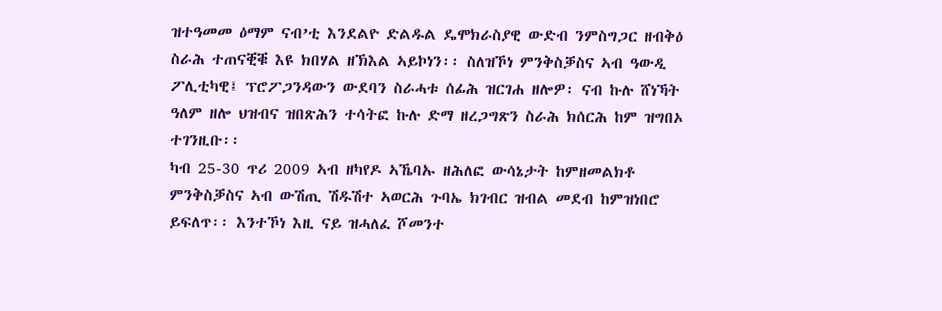ዝተዓመመ ዕማም ናብ’ቲ እንደልዮ ድልዱል ዴሞክራስያዊ ውድብ ንምስግጋር ዘብቅዕ ስራሕ ተጠናቒቑ እዩ ክበሃል ዘኽእል ኣይኮነን፡፡ ስለዝኾነ ምንቅስቓስና ኣብ ዓውዲ ፖሊቲካዊ፤ ፕሮፖጋንዳውን ውደባን ስራሓቱ ሰፊሕ ዝርገሐ ዘሎዎ፡ ናብ ኩሉ ሸነኻት ዓለም ዘሎ ህዝብና ዝበጽሕን ተሳትፎ ኩሉ ድማ ዘረጋግጽን ስራሕ ክሰርሕ ከም ዝግበኦ ተገንዚቡ፡፡
ካብ 25-30 ጥሪ 2009 ኣብ ዘካየዶ ኣኼባኡ ዘሕለፎ ውሳኔታት ከምዘመልክቶ ምንቅስቓስና ኣብ ውሽጢ ሽዱሽተ ኣወርሕ ጉባኤ ክገብር ዝብል መደብ ከምዝነበሮ ይፍለጥ፡፡ እንተኾነ እዚ ናይ ዝሓለፈ ሾመንተ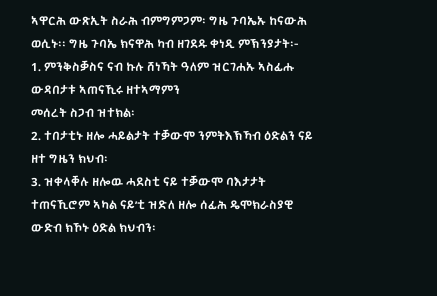ኣዋርሕ ውጽኢት ስራሕ ብምግምጋም፡ ግዜ ጉባኤኡ ከናውሕ ወሲኑ፡፡ ግዜ ጉባኤ ክናዋሕ ካብ ዘገደዱ ቀነዲ ምኽንያታት፡-
1. ምንቅስቓስና ናብ ኩሉ ሸነኻት ዓለም ዝርገሐኡ ኣስፊሑ ውዳበታቱ ኣጠናኺሩ ዘተኣማምን
መሰረት ስጋብ ዝተክል፡
2. ተበታቲኑ ዘሎ ሓይልታት ተቓውሞ ንምትእኽኻብ ዕድልን ናይ ዘተ ግዜን ክህብ፡
3. ዝቀላቐሉ ዘሎዉ ሓደስቲ ናይ ተቓውሞ ባእታታት ተጠናኺሮም ኣካል ናይ’ቲ ዝድለ ዘሎ ሰፊሕ ዴሞክራስያዊ ውድብ ክኾኑ ዕድል ክህብን፡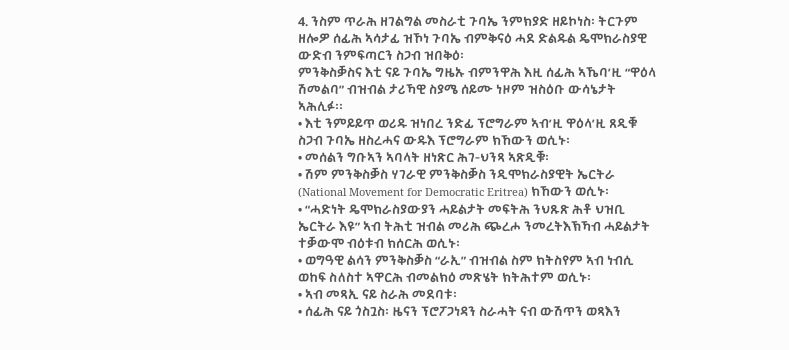4. ንስም ጥራሕ ዘገልግል መስራቲ ጉባኤ ንምክያድ ዘይኮነስ፡ ትርጉም ዘሎዎ ሰፊሕ ኣሳታፊ ዝኾነ ጉባኤ ብምቅናዕ ሓደ ድልዱል ዴሞክራስያዊ ውድብ ንምፍጣርን ስጋብ ዝበቅዕ፡
ምንቅስቓስና እቲ ናይ ጉባኤ ግዜኡ ብምንዋሕ እዚ ሰፊሕ ኣኼባ’ዚ “ዋዕላ ሽመልባ” ብዝብል ታሪኻዊ ስያሜ ሰይሙ ነዞም ዝስዕቡ ውሳኔታት ኣሕሊፉ፡፡
• እቲ ንምይይጥ ወሪዱ ዝነበረ ንድፊ ፕሮግራም ኣብ’ዚ ዋዕላ’ዚ ጸዲቑ ስጋብ ጉባኤ ዘስረሓና ውዱእ ፕሮግራም ክኸውን ወሲኑ፡
• መሰልን ግቡኣን ኣባላት ዘነጽር ሕገ-ህንጻ ኣጽዲቑ፡
• ሽም ምንቅስቓስ ሃገራዊ ምንቅስቓስ ንዲሞክራስያዊት ኤርትራ (National Movement for Democratic Eritrea) ክኸውን ወሲኑ፡
• “ሓድነት ዴሞክራስያውያን ሓይልታት መፍትሕ ንህጹጽ ሕቶ ህዝቢ ኤርትራ እዩ” ኣብ ትሕቲ ዝብል መሪሕ ጭረሖ ንመረትእኽኻብ ሓይልታት ተቓውሞ ብዕቱብ ክሰርሕ ወሲኑ፡
• ወግዓዊ ልሳን ምንቅስቓስ “ራኢ” ብዝብል ስም ክትስየም ኣብ ነብሲ ወከፍ ስለስተ ኣዋርሕ ብመልክዕ መጽሄት ክትሕተም ወሲኑ፡
• ኣብ መጻኢ ናይ ስራሕ መደባቱ፡
• ሰፊሕ ናይ ጎስጓስ፡ ዜናን ፕሮፖጋነዳን ስራሓት ናብ ውሽጥን ወጻእን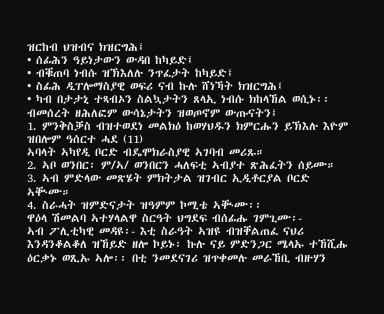ዝርከብ ህዝብና ክዝርግሕ፤
• ሰፊሕን ዓይነታውን ውዳበ ከካይድ፤
• ብቑጠባ ነብሱ ዝኽእለሉ ንጥፈታት ከካይድ፤
• ስፊሕ ዲፐሎማስያዊ ወፍሪ ናብ ኩሉ ሸነኻት ክዝርግሕ፤
• ካብ በታታኒ ተጻብኦን ስልኳታትን ጸላኢ ነብሱ ክከላኸል ወሲኑ፡፡
ብመሰረት ዘሕለፎም ውሳኔታትን ዝወጦኖም ውጡናትን፤
1. ምንቅስቓስ ብዝተወደነ መልክዕ ከወሃህዱን ክምርሑን ይኽእሉ እዮም ዝበሎም ዓሰርተ ሓደ (11)
ኣባላት ኣካየዲ ቦርድ ብዴሞክራስያዊ ኣገባብ መሪጹ።
2. ኣቦ ወንበር፡ ም/ኣ/ ወንበርን ሓለፍቲ ኣብያተ ጽሕፈትን ሰይሙ።
3. ኣብ ምድላው መጽሄት ምክትታል ዝገብር ኢዲቶርያል ቦርድ ኣቚሙ።
4. ስራሓት ዝምድናታት ዝዓምም ኮሚቴ ኣቚሙ፡፡
ዋዕላ ሽመልባ ኣተሃላልዋ ስርዓት ህግደፍ ብሰፊሑ ገምጊሙ፡-
ኣብ ፖሊቲካዊ መዳዩ፡- እቲ ስራዓት ኣዝዩ ብዝቐልጠፈ ናህሪ እንዳንቆልቆለ ዝኸይድ ዘሎ ኮይኑ፡ ኩሉ ናይ ምድንጋር ሜላኡ ተኸሺሑ ዕርቃኑ ወጺኡ ኣሎ፡፡ በቲ ንመደናገሪ ዝጥቀመሉ መራኸቢ ብዙሃን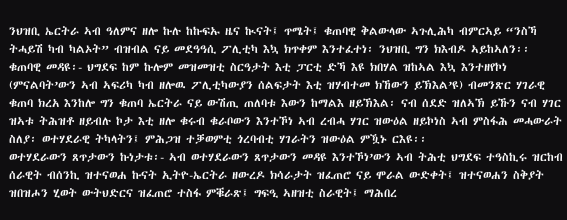ንህዝቢ ኤርትራ ኣብ ዓለምና ዘሎ ኩሉ ከኩፍኡ ዜና ኲናት፤ ጥሜት፤ ቁጠባዊ ቅልውላው ኣጉሊሕካ ብምርኣይ “ንስኻ ትሓይሽ ካብ ካልኦት” ብዝብል ናይ መደዓዓሲ ፖሊቲካ እኳ ክጥቀም እንተፈተነ፡ ንህዝቢ ግን ክእብዶ ኣይከኣለን፡፡
ቁጠባዊ መዳዩ፡- ህግደፍ ከም ኩሎም መዝመዝቲ ስርዓታት እቲ ፓርቲ ድኻ እዩ ክበሃል ዝከኣል እኳ እንተዘየኮነ (ምናልባት’ውን ኣብ ኣፍሪካ ካብ ዘሎዉ ፖሊቲካውያን ሰልፍታት እቲ ዝሃብተመ ክኸውን ይኽእል’ዩ) ብመንጽር ሃገራዊ ቁጠባ ክረአ እንከሎ ግን ቁጠባ ኤርትራ ናይ ውሽጢ ጠለባቱ እውን ከማልእ ዘይኽእል፡ ናብ ሰደድ ዝለኣኽ ይኹን ናብ ሃገር ዝኣቱ ትሕዝቶ ዘይብሉ ኮታ እቲ ዘሎ ቁሩብ ቁራቦውን እንተኾነ ኣብ ረብሓ ሃገር ዝውዕል ዘይኮነስ ኣብ ምስፋሕ መሓውራት ስለያ፡ ወተሃደራዊ ትካላትን፤ ምሕጋዝ ተቓወምቲ ጎረባብቲ ሃገራትን ዝውዕል ምዃኑ ርእዩ፡፡
ወተሃደራውን ጸጥታውን ኩነታቱ፡- ኣብ ወተሃደራውን ጸጥታውን መዳዩ እንተኾነ’ውን ኣብ ትሕቲ ህግደፍ ተዓስኪሩ ዝርከብ ሰራዊት ብሰንኪ ዝተናወሐ ኩናት ኢትዮ-ኤርትራ ዘውረዶ ክሳራታት ዝፈጠሮ ናይ ሞራል ውድቀት፤ ዝተናወሐን ስቅያት ዝበዝሖን ሂወት ውትህድርና ዝፈጠሮ ተስፋ ምቑራጽ፤ ግፍዒ ኣዘዝቲ ስራዊት፤ ማሕበረ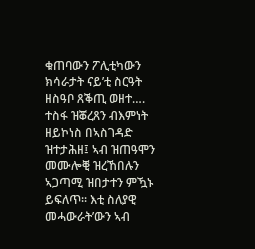ቁጠባውን ፖሊቲካውን ክሳራታት ናይ’ቲ ስርዓት ዘስዓቦ ጸቕጢ ወዘተ…. ተስፋ ዝቖረጸን ብእምነት ዘይኮነስ በኣስገዳድ ዝተታሕዘ፤ ኣብ ዝጠዓሞን መሙሎቒ ዝረኸበሉን ኣጋጣሚ ዝበታተን ምዃኑ ይፍለጥ፡፡ እቲ ስለያዊ መሓውራት’ውን ኣብ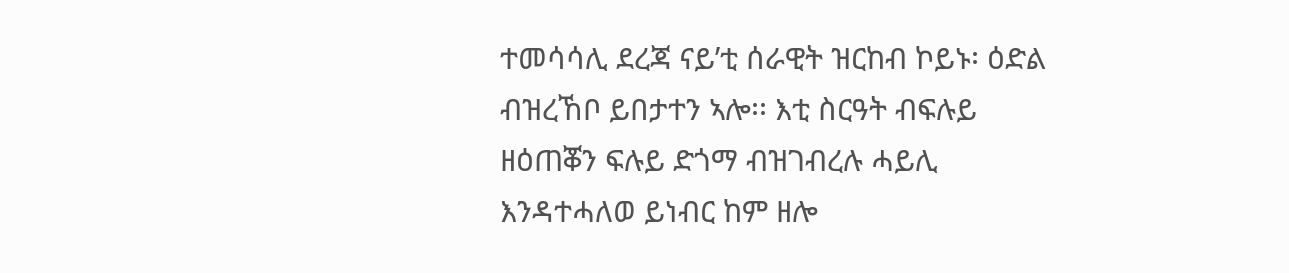ተመሳሳሊ ደረጃ ናይ’ቲ ሰራዊት ዝርከብ ኮይኑ፡ ዕድል ብዝረኸቦ ይበታተን ኣሎ፡፡ እቲ ስርዓት ብፍሉይ ዘዕጠቖን ፍሉይ ድጎማ ብዝገብረሉ ሓይሊ እንዳተሓለወ ይነብር ከም ዘሎ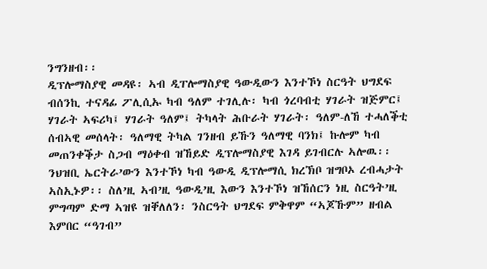ንግንዘብ፡፡
ዲፕሎማስያዊ መዳዩ፡ ኣብ ዲፐሎማስያዊ ዓውዲውን እንተኾነ ስርዓት ህግደፍ ብሰንኪ ተናዳፊ ፖሊሲኡ ካብ ዓለም ተገሊሉ፡ ካብ ጎረባብቲ ሃገራት ዝጅምር፤ ሃገራት ኣፍሪካ፤ ሃገራት ዓለም፤ ትካላት ሕቡራት ሃገራት፡ ዓለም-ለኸ ተሓለቕቲ ሰብኣዊ መሰላት፡ ዓለማዊ ትካል ገንዘብ ይኹን ዓለማዊ ባንክ፤ ኩሎም ካብ መጠንቀቕታ ስጋብ ማዕቀብ ዝኸይድ ዲፕሎማስያዊ እገዳ ይገብርሉ ኣሎዉ፡፡ ንህዝቢ ኤርትራ’ውን እንተኾነ ካብ ዓውዲ ዲፕሎማሲ ክረኽቦ ዝግቦኦ ረብሓታት ኣስኢኑዎ፡፡ ስለ’ዚ ኣብ’ዚ ዓውዲ’ዚ እውን እንተኾነ ዝኸሰርን ነዚ ስርዓት’ዚ ምግጣም ድማ ኣዝዩ ዝቐለለን፡ ንስርዓት ህግደፍ ምቅዋም “ኣጆኹም” ዘብል እምበር “ዓገብ”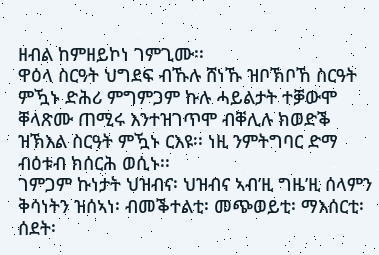ዘብል ከምዘይኮነ ገምጊሙ፡፡
ዋዕላ ስርዓት ህግደፍ ብኹሉ ሸነኹ ዝቦኽቦኸ ስርዓት ምዃኑ ድሕሪ ምግምጋም ኩሉ ሓይልታት ተቓውሞ ቐላጽሙ ጠሚሩ እንተዝገጥሞ ብቐሊሉ ክወድቕ ዝኽእል ስርዓት ምዃኑ ርእዩ፡፡ ነዚ ንምትግባር ድማ ብዕቱብ ክሰርሕ ወሲኑ፡፡
ገምጋም ኩነታት ህዝብና፡ ህዝብና ኣብ’ዚ ግዜ’ዚ ሰላምን ቅሳነትን ዝሰኣነ፡ ብመቕተልቲ፡ መጭወይቲ፡ ማእሰርቲ፡ ሰደት፡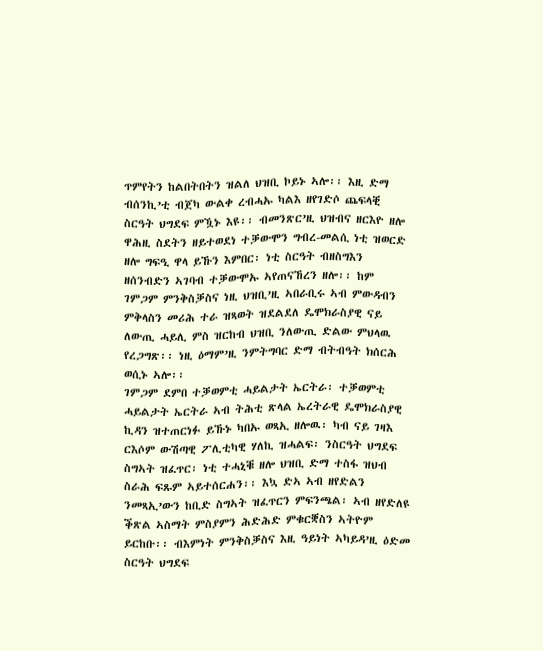ጥምየትን ከልበትበትን ዝልለ ህዝቢ ኮይኑ ኣሎ፡፡ እዚ ድማ ብሰንኪ’ቲ ብጀካ ውልቀ ረብሓኡ ካልእ ዘየገድሶ ጨፍላቒ ስርዓት ህግደፍ ምዃኑ እዩ፡፡ ብመንጽር’ዚ ህዝብና ዘርእዮ ዘሎ ዋሕዚ ስደትን ዘይተወደነ ተቓውሞን ግብረ-መልሲ ነቲ ዝወርድ ዘሎ ግፍዒ ዋላ ይኹን እምበር፡ ነቲ ስርዓት ብዘስግእን ዘሰንብድን ኣገባብ ተቓውሞኡ ኣየጠናኸረን ዘሎ፡፡ ከም ገምጋም ምንቅስቓስና ነዚ ህዝቢ’ዚ ኣበራቢሩ ኣብ ምውዳብን ምቅላስን መሪሕ ተራ ዝጻወት ዝደልደለ ዴሞክራስያዊ ናይ ለውጢ ሓይሊ ምስ ዝርከብ ህዝቢ ንለውጢ ድልው ምህላዉ የረጋግጽ፡፡ ነዚ ዕማም’ዚ ንምትግባር ድማ ብትብዓት ክሰርሕ ወሲኑ ኣሎ፡፡
ገምጋም ደምበ ተቓወምቲ ሓይልታት ኤርትራ፡ ተቓወምቲ ሓይልታት ኤርትራ ኣብ ትሕቲ ጽላል ኤረትራዊ ዴሞክራስያዊ ኪዳን ዝተጠርነፉ ይኹኑ ካበኡ ወጻኢ ዘሎዉ፡ ካብ ናይ ገዛእ ርእሶም ውሽጣዊ ፖሊቲካዊ ሃለኪ ዝሓልፍ፡ ንስርዓት ህግደፍ ስግኣት ዝፈጥር፡ ነቲ ተሓኒቑ ዘሎ ህዝቢ ድማ ተስፋ ዝህብ ስራሕ ፍጹም ኣይተሰርሐን፡፡ እኳ ድኣ ኣብ ዘየድልን ንመጻኢ’ውን ከቢድ ስግኣት ዝፈጥርን ምፍንጫል፡ ኣብ ዘየድለዩ ቕጽል ኣስማት ምስያምን ሕድሕድ ምቁርቛስን ኣትዮም ይርከቡ፡፡ ብእምነት ምንቅስቓስና እዚ ዓይነት ኣካይዳ’ዚ ዕድመ ስርዓት ህግደፍ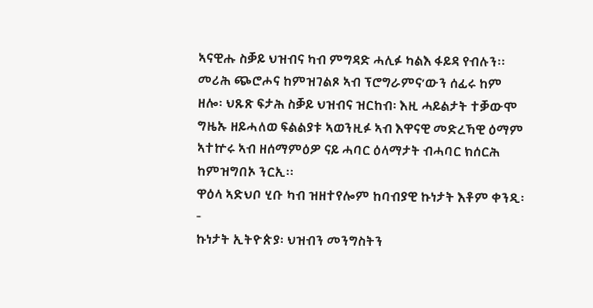ኣናዊሑ ስቓይ ህዝብና ካብ ምግዳድ ሓሊፉ ካልእ ፋይዳ የብሉን፡፡ መሪሕ ጭሮሖና ከምዝገልጾ ኣብ ፕሮግራምና’ውን ሰፊሩ ከም ዘሎ፡ ህጹጽ ፍታሕ ስቓይ ህዝብና ዝርከብ፡ እዚ ሓይልታት ተቓውሞ ግዜኡ ዘይሓለወ ፍልልያቱ ኣወንዚፉ ኣብ እዋናዊ መድረኻዊ ዕማም ኣተኵሩ ኣብ ዘሰማምዕዎ ናይ ሓባር ዕላማታት ብሓባር ክሰርሕ ከምዝግበኦ ንርኢ፡፡
ዋዕላ ኣድህቦ ሂቡ ካብ ዝዘተየሎም ከባብያዊ ኩነታት እቶም ቀንዲ፡-
ኩነታት ኢትዮጵያ፡ ህዝብን መንግስትን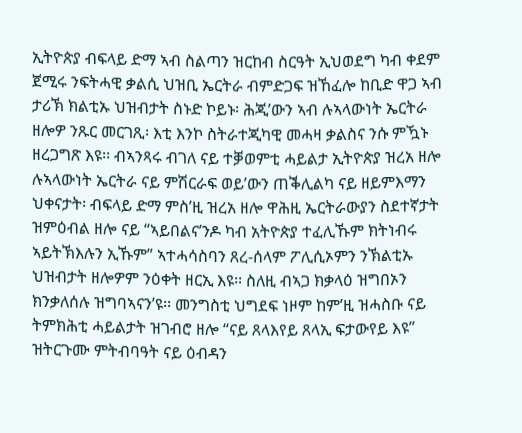ኢትዮጵያ ብፍላይ ድማ ኣብ ስልጣን ዝርከብ ስርዓት ኢህወደግ ካብ ቀደም ጀሚሩ ንፍትሓዊ ቃልሲ ህዝቢ ኤርትራ ብምድጋፍ ዝኸፈሎ ከቢድ ዋጋ ኣብ ታሪኽ ክልቲኡ ህዝብታት ስኑድ ኮይኑ፡ ሕጂ’ውን ኣብ ሉኣላውነት ኤርትራ ዘሎዎ ንጹር መርገጺ፡ እቲ እንኮ ስትራተጂካዊ መሓዛ ቃልስና ንሱ ምዃኑ ዘረጋግጽ እዩ፡፡ ብኣንጻሩ ብገለ ናይ ተቓወምቲ ሓይልታ ኢትዮጵያ ዝረአ ዘሎ ሉኣላውነት ኤርትራ ናይ ምሽርራፍ ወይ’ውን ጠቕሊልካ ናይ ዘይምእማን ህቀናታት፡ ብፍላይ ድማ ምስ’ዚ ዝረአ ዘሎ ዋሕዚ ኤርትራውያን ስደተኛታት ዝምዕብል ዘሎ ናይ “ኣይበልና’ንዶ ካብ አትዮጵያ ተፈሊኹም ክትነብሩ ኣይትኽእሉን ኢኹም” ኣተሓሳስባን ጸረ-ሰላም ፖሊሲኦምን ንኽልቲኡ ህዝብታት ዘሎዎም ንዕቀት ዘርኢ እዩ፡፡ ስለዚ ብኣጋ ክቃላዕ ዝግበኦን ክንቃለሰሉ ዝግባኣናን’ዩ፡፡ መንግስቲ ህግደፍ ነዞም ከም’ዚ ዝሓስቡ ናይ ትምክሕቲ ሓይልታት ዝገብሮ ዘሎ “ናይ ጸላእየይ ጸላኢ ፍታውየይ እዩ” ዝትርጉሙ ምትብባዓት ናይ ዕብዳን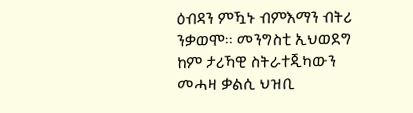ዕብዳን ምዃኑ ብምእማን ብትሪ ንቃወሞ፡፡ መንግስቲ ኢህወደግ ከም ታሪኻዊ ስትራተጂካውን መሓዛ ቃልሲ ህዝቢ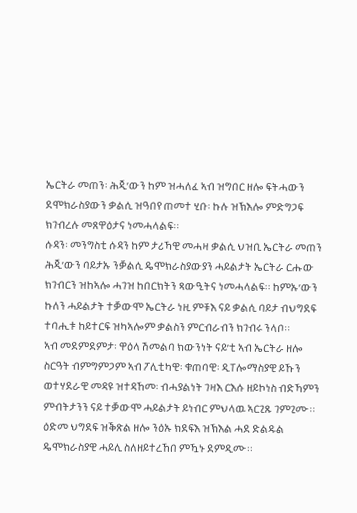ኤርትራ መጠን፡ ሕጂ’ውን ከም ዝሓለፈ ኣብ ዝግበር ዘሎ ፍትሓውን ደሞክራስያውን ቃልሲ ዝዓበየ ጠመተ ሂቡ፡ ኩሉ ዝኽእሎ ምድግጋፍ ክገብረሉ መጸዋዕታና ነመሓላልፍ፡፡
ሱዳን፡ መንግስቲ ሱዳን ከም ታሪኻዊ መሓዛ ቃልሲ ህዝቢ ኤርትራ መጠን ሕጂ’ውን ባይታኡ ንቓልሲ ዴሞክራስያውያን ሓይልታት ኤርትራ ርሑው ክገብርን ዝከኣሎ ሓገዝ ከበርክትን ጻውዒትና ነመሓላልፍ፡፡ ከምኡ’ውን ኩለን ሓይልታት ተቓውሞ ኤርትራ ነዚ ምቹእ ናይ ቃልሲ ባይታ ብህግደፍ ተባሒቱ ከይተርፍ ዝካኣሎም ቃልስን ምርብራብን ክገብሩ ንላቦ፡፡
ኣብ መደምደምታ፡ ዋዕላ ሽመልባ ክውንነት ናይ’ቲ ኣብ ኤርትራ ዘሎ ስርዓት ብምግምጋም ኣብ ፖሊቲካዊ፡ ቁጠባዊ፡ ዲፐሎማስያዊ ይኹን ወተሃደራዊ መዳዩ ዝተዳኸመ፡ ብሓያልነት ገዛእ ርእሱ ዘይኮነስ ብድኻምን ምብትታንን ናይ ተቓውሞ ሓይልታት ይነብር ምህላዉ ኣርጊጹ ገምጊሙ፡፡ ዕድመ ህግደፍ ዝቕጽል ዘሎ ንዕኡ ክደፍእ ዝኽእል ሓደ ድልዱል ዴሞክራስያዊ ሓይሊ ስለዘይተረኸበ ምዃኑ ደምዲሙ፡፡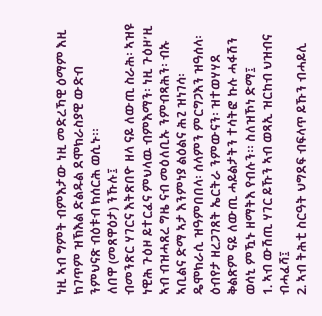ነዚ ኣብ ግምት ብምእታው ነዚ መድረኻዊ ዕማም እዚ ክገጥም ዝኽእል ድልዱል ደሞክራስያዊ ውድብ ንምህናጽ ብዕቱብ ክሰርሕ ወሲኑ፡፡
ለበዋ (መጸዋዕታ) ንኹሉ፤
ብመንጽር ሃገርና እትጽበዮ ዘላ ናይ ለውጢ ስራሕ፡ ኣዝዩ ነዊሕ ጉዕዞ ይተርፈና ምህላዉ ብምእማን፡ ነዚ ጉዕዞ’ዚ ኣብ ብዝሓጸረ ግዜ ናብ መዕለቢኡ ንምብጻሕን፡ ብኡ ኣቢልና ድማ ኣታ እንምነያ ልዕልና ሕጊ ዝነገሳ፡ ዴሞክራሲ ዝዓምበበላ፡ ሰላምን ምርግጋእን ዝዓሰላ፡ ዕብየታ ዘረጋገጸት ኤርትራ ንምውናን፡ ዝተወሃሃደ ቅልጽም ናይ ለውጢ ሓይልታትን ተሳትፎ ኩሉ ሓፋሽን ወሳኒ ምዃኑ ዘማትእ የብሉን፡፡ ስለዝኾነ ድማ፤
1. ኣብ ውሽጢ ሃገር ይኹን ኣብ ወጻኢ ዝርከብ ህዝብና ብሓፈሻ፤
2. ኣብ ትሕቲ ስርዓት ህግደፍ ብፍላጥ ይኹን ብሓይሊ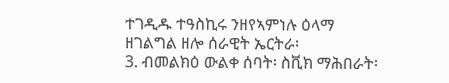ተገዲዱ ተዓስኪሩ ንዘየኣምነሉ ዕላማ
ዘገልግል ዘሎ ሰራዊት ኤርትራ፡
3. ብመልክዕ ውልቀ ሰባት፡ ስቪክ ማሕበራት፡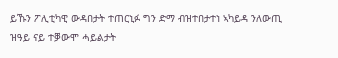ይኹን ፖሊቲካዊ ውዳበታት ተጠርኒፉ ግን ድማ ብዝተበታተነ ኣካይዳ ንለውጢ ዝዓይ ናይ ተቓውሞ ሓይልታት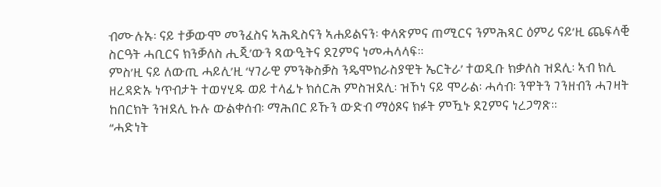ብሙሉኡ፡ ናይ ተቓውሞ መንፈስና ኣሕዲስናን ኣሐይልናን፡ ቀላጽምና ጠሚርና ንምሕጻር ዕምሪ ናይ’ዚ ጨፍላቒ ስርዓት ሓቢርና ክንቓለስ ሒጂ’ውን ጻውዒትና ደጊምና ነመሓላላፍ፡፡
ምስ’ዚ ናይ ለውጢ ሓይሊ’ዚ ‘ሃገራዊ ምንቅስቓስ ንዴሞክራስያዊት ኤርትራ’ ተወዲቡ ክቃለስ ዝደሊ፡ ኣብ ክሊ ዘረዳድኡ ነጥብታት ተወሃሂዱ ወይ ተላፊኑ ክሰርሕ ምስዝደሊ፡ ዝኾነ ናይ ሞራል፡ ሓሳብ፡ ንዋትን ገንዘብን ሓገዛት ከበርክት ንዝደሊ ኩሉ ውልቀሰብ፡ ማሕበር ይኹን ውድብ ማዕጾና ክፉት ምዃኑ ደጊምና ነረጋግጽ፡፡
“ሓድነት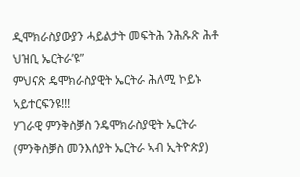ዲሞክራስያውያን ሓይልታት መፍትሕ ንሕጹጽ ሕቶ ህዝቢ ኤርትራ’ዩ”
ምህናጽ ዴሞክራስያዊት ኤርትራ ሕለሚ ኮይኑ ኣይተርፍንዩ!!!
ሃገራዊ ምንቅስቓስ ንዴሞክራስያዊት ኤርትራ
(ምንቅስቓስ መንእሰያት ኤርትራ ኣብ ኢትዮጵያ)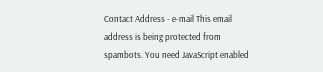Contact Address - e-mail This email address is being protected from spambots. You need JavaScript enabled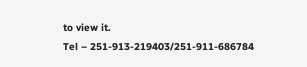to view it.
Tel – 251-913-219403/251-911-686784